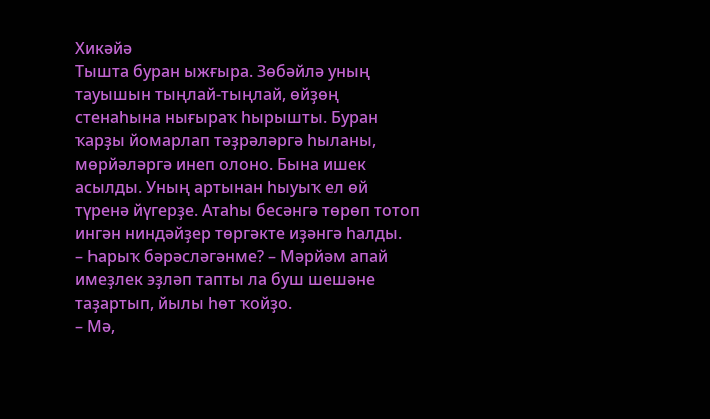Хикәйә
Тышта буран ыжғыра. Зөбәйлә уның тауышын тыңлай-тыңлай, өйҙөң стенаһына нығыраҡ һырышты. Буран ҡарҙы йомарлап тәҙрәләргә һыланы, мөрйәләргә инеп олоно. Бына ишек асылды. Уның артынан һыуыҡ ел өй түренә йүгерҙе. Атаһы бесәнгә төрөп тотоп ингән ниндәйҙер төргәкте иҙәнгә һалды.
– Һарыҡ бәрәсләгәнме? – Мәрйәм апай имеҙлек эҙләп тапты ла буш шешәне таҙартып, йылы һөт ҡойҙо.
– Мә,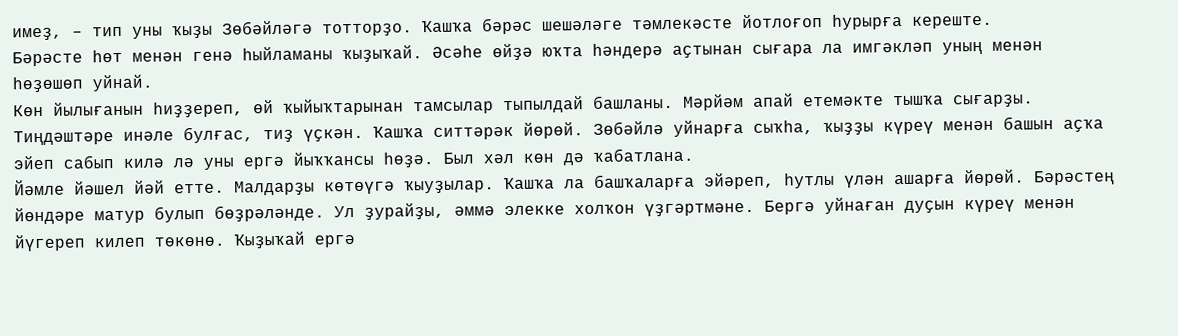имеҙ, – тип уны ҡыҙы Зөбәйләгә тотторҙо. Ҡашҡа бәрәс шешәләге тәмлекәсте йотлоғоп һурырға кереште.
Бәрәсте һөт менән генә һыйламаны ҡыҙыҡай. Әсәһе өйҙә юҡта һәндерә аҫтынан сығара ла имгәкләп уның менән һөҙөшөп уйнай.
Көн йылығанын һиҙҙереп, өй ҡыйыҡтарынан тамсылар тыпылдай башланы. Мәрйәм апай етемәкте тышҡа сығарҙы. Тиңдәштәре инәле булғас, тиҙ үҫкән. Ҡашҡа ситтәрәк йөрөй. Зөбәйлә уйнарға сыҡһа, ҡыҙҙы күреү менән башын аҫҡа эйеп сабып килә лә уны ергә йыҡҡансы һөҙә. Был хәл көн дә ҡабатлана.
Йәмле йәшел йәй етте. Малдарҙы көтөүгә ҡыуҙылар. Ҡашҡа ла башҡаларға эйәреп, һутлы үлән ашарға йөрөй. Бәрәстең йөндәре матур булып бөҙрәләнде. Ул ҙурайҙы, әммә элекке холҡон үҙгәртмәне. Бергә уйнаған дуҫын күреү менән йүгереп килеп төкөнө. Ҡыҙыҡай ергә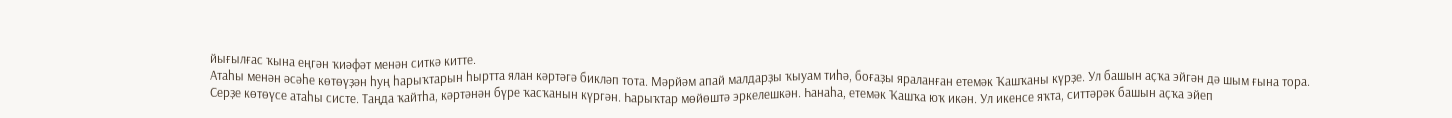йығылғас ҡына еңгән ҡиәфәт менән ситкә китте.
Атаһы менән әсәһе көтөүҙән һуң һарыҡтарын һыртта ялан кәртәгә бикләп тота. Мәрйәм апай малдарҙы ҡыуам тиһә, боғаҙы яраланған етемәк Ҡашҡаны күрҙе. Ул башын аҫҡа эйгән дә шым ғына тора.
Серҙе көтөүсе атаһы систе. Таңда ҡайтһа, кәртәнән бүре ҡасҡанын күргән. Һарыҡтар мөйөштә эркелешкән. Һанаһа, етемәк Ҡашҡа юҡ икән. Ул икенсе яҡта, ситтәрәк башын аҫҡа эйеп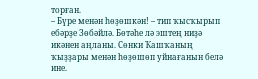торған.
– Бүре менән һөҙөшкән! – тип ҡысҡырып ебәрҙе Зөбәйлә. Бөтәһе лә эштең ниҙә икәнен аңланы. Сөнки Ҡашҡаның ҡыҙҙары менән һөҙөшөп уйнағанын белә ине.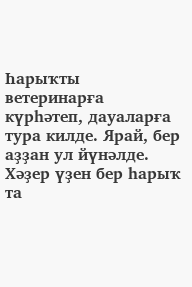Һарыҡты ветеринарға күрһәтеп, дауаларға тура килде. Ярай, бер аҙҙан ул йүнәлде. Хәҙер үҙен бер һарыҡ та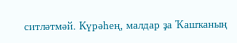ситләтмәй. Күрәһең, малдар ҙа Ҡашҡаның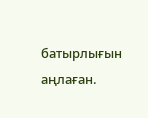батырлығын аңлаған.